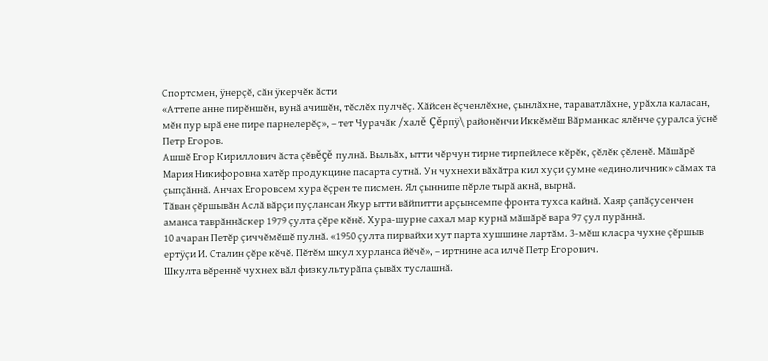Спортсмен, ÿнерçĕ, сăн ÿкерчĕк ăсти
«Аттепе анне пирĕншĕн, вунă ачишĕн, тĕслĕх пулчĕç. Хăйсен ĕçченлĕхне, çынлăхне, тараватлăхне, урăхла каласан, мĕн пур ырă ене пире парнелерĕç», – тет Чурачăк /халĕ Çĕрпÿ\ районĕнчи Иккĕмĕш Вăрманкас ялĕнче çуралса ÿснĕ Петр Егоров.
Ашшĕ Егор Кириллович ăста çĕвĕçĕ пулнă. Выльăх, ытти чĕрчун тирне тирпейлесе кĕрĕк, çĕлĕк çĕленĕ. Мăшăрĕ Мария Никифоровна хатĕр продукцине пасарта сутнă. Ун чухнехи вăхăтра кил хуçи çумне «единоличник» сăмах та çыпçăннă. Анчах Егоровсем хура ĕçрен те писмен. Ял çыннипе пĕрле тырă акнă, вырнă.
Тăван çĕршывăн Аслă вăрçи пуçлансан Якур ытти вăйпитти арçынсемпе фронта тухса кайнă. Хаяр çапăçусенчен аманса таврăннăскер 1979 çулта çĕре кĕнĕ. Хура-шурне сахал мар курнă мăшăрĕ вара 97 çул пурăннă.
10 ачаран Петĕр çиччĕмĕшĕ пулнă. «1950 çулта пирвайхи хут парта хушшине лартăм. 3-мĕш класра чухне çĕршыв ертÿçи И. Сталин çĕре кĕчĕ. Пĕтĕм шкул хурланса йĕчĕ», – иртнине аса илчĕ Петр Егорович.
Шкулта вĕреннĕ чухнех вăл физкультурăпа çывăх туслашнă.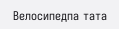Велосипедпа тата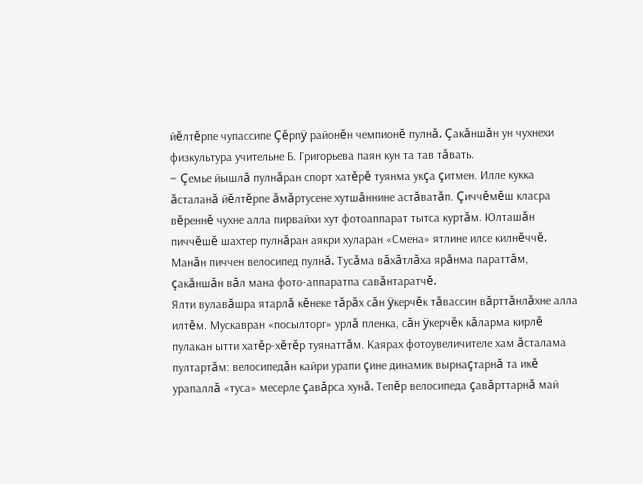йĕлтĕрпе чупассипе Çĕрпÿ районĕн чемпионĕ пулнă. Çакăншăн ун чухнехи физкультура учительне Б. Григорьева паян кун та тав тăвать.
– Çемье йышлă пулнăран спорт хатĕрĕ туянма укçа çитмен. Илле кукка ăсталанă йĕлтĕрпе ăмăртусене хутшăннине астăватăп. Çиччĕмĕш класра вĕреннĕ чухне алла пирвайхи хут фотоаппарат тытса куртăм. Юлташăн пиччĕшĕ шахтер пулнăран аякри хуларан «Смена» ятлине илсе килнĕччĕ. Манăн пиччен велосипед пулнă. Тусăма вăхăтлăха ярăнма параттăм, çакăншăн вăл мана фото-аппаратпа савăнтаратчĕ.
Ялти вулавăшра ятарлă кĕнеке тăрăх сăн ÿкерчĕк тăвассин вăрттăнлăхне алла илтĕм. Мускавран «посылторг» урлă пленка, сăн ÿкерчĕк кăларма кирлĕ пулакан ытти хатĕр-хĕтĕр туянаттăм. Каярах фотоувеличителе хам ăсталама пултартăм: велосипедăн кайри урапи çине динамик вырнаçтарнă та икĕ урапаллă «туса» месерле çавăрса хунă. Тепĕр велосипеда çавăрттарнă май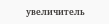увеличитель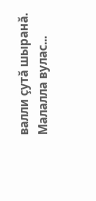валли çутă шыранă. Малалла вулас...